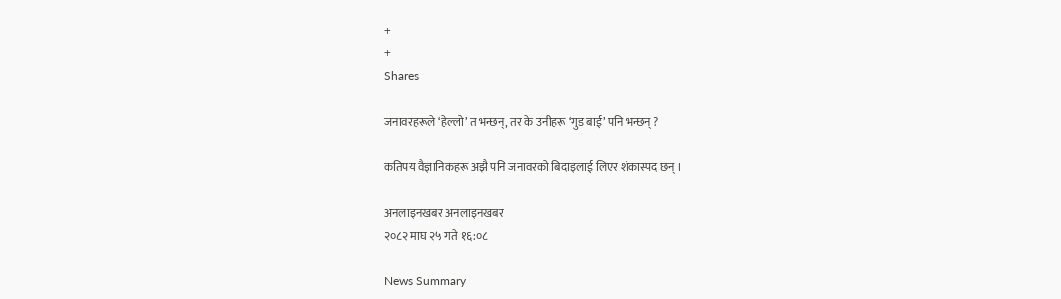+
+
Shares

जनावरहरूले ‘हेल्लो’ त भन्छन्, तर के उनीहरू ‘गुड बाई’ पनि भन्छन् ?

कतिपय वैज्ञानिकहरू अझै पनि जनावरको बिदाइलाई लिएर शंकास्पद छन् ।

अनलाइनखबर अनलाइनखबर
२०८२ माघ २५ गते १६:०८

News Summary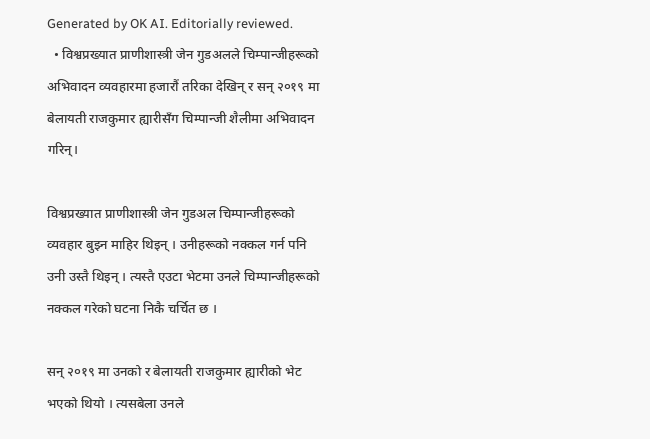Generated by OK AI. Editorially reviewed.
  • विश्वप्रख्यात प्राणीशास्त्री जेन गुडअलले चिम्पान्जीहरूको अभिवादन व्यवहारमा हजारौं तरिका देखिन् र सन् २०१९ मा बेलायती राजकुमार ह्यारीसँग चिम्पान्जी शैलीमा अभिवादन गरिन्।

विश्वप्रख्यात प्राणीशास्त्री जेन गुडअल चिम्पान्जीहरूको व्यवहार बुझ्न माहिर थिइन् । उनीहरूको नक्कल गर्न पनि उनी उस्तै थिइन् । त्यस्तै एउटा भेटमा उनले चिम्पान्जीहरूको नक्कल गरेको घटना निकै चर्चित छ ।

सन् २०१९ मा उनको र ‍बेलायती राजकुमार ह्यारीको भेट भएको थियो । त्यसबेला उनले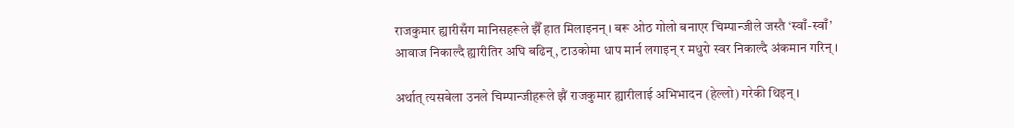राजकुमार ह्यारीसँग मानिसहरूले झैँ हात मिलाइनन् । बरू ओठ गोलो बनाएर चिम्पान्जीले जस्तै ‘स्वाँ-स्वाँ’ आवाज निकाल्दै ह्यारीतिर अघि बढिन्, टाउकोमा धाप मार्न लगाइन् र मधुरो स्वर निकाल्दै अंकमान गरिन् ।

अर्थात् त्यसबेला उनले चिम्पान्जीहरूले झैं राजकुमार ह्यारीलाई अभिभादन (हेल्लो) गरेकी थिइन् ।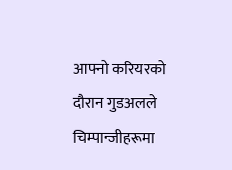आफ्नो करियरको दौरान गुडअलले चिम्पान्जीहरूमा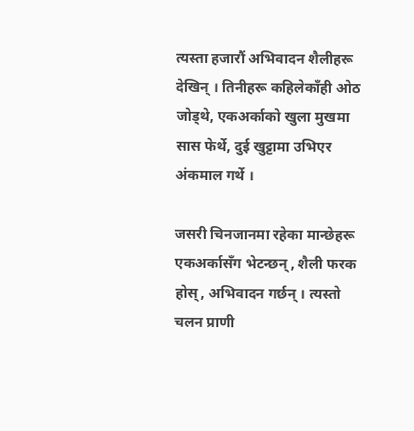त्यस्ता हजारौं अभिवादन शैलीहरू देखिन् । तिनीहरू कहिलेकाँही ओठ जोड्थे, एकअर्काको खुला मुखमा सास फेर्थे, दुई खुट्टामा उभिएर अंकमाल गर्थे ।

जसरी चिनजानमा रहेका मान्छेहरू एकअर्कासँग भेटन्छन्, शैली फरक होस्, अभिवादन गर्छन् । त्यस्तो चलन प्राणी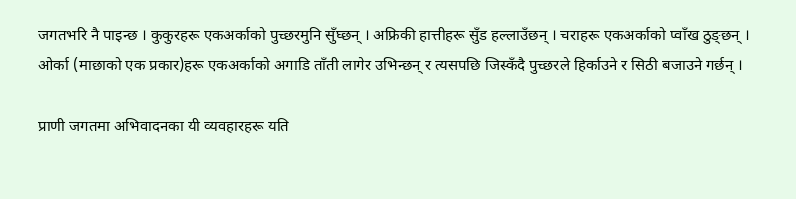जगतभरि नै पाइन्छ । कुकुरहरू एकअर्काको पुच्छरमुनि सुँघ्छन् । अफ्रिकी हात्तीहरू सुँड हल्लाउँछन् । चराहरू एकअर्काको प्वाँख ठुङ्छन् । ओर्का (माछाको एक प्रकार)हरू एकअर्काको अगाडि ताँती लागेर उभिन्छन् र त्यसपछि जिस्कँदै पुच्छरले हिर्काउने र सिठी बजाउने गर्छन् ।

प्राणी जगतमा अभिवादनका यी व्यवहारहरू यति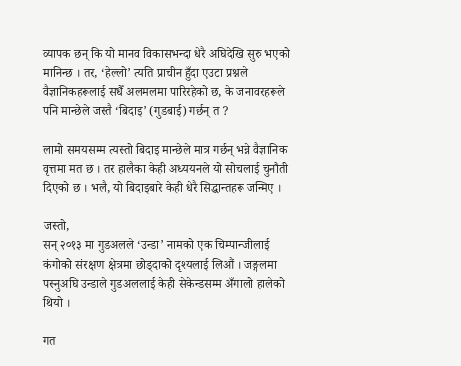व्यापक छन् कि यो मानव विकासभन्दा धेरै अघिदेखि सुरु भएको मानिन्छ । तर, ‘हेल्लो’ त्यति प्राचीन हुँदा एउटा प्रश्नले वैज्ञानिकहरूलाई सधैँ अलमलमा पारिरहेको छ, के जनावरहरूले पनि मान्छेले जस्तै ‘बिदाइ’ (गुडबाई) गर्छन् त ?

लामो समयसम्म त्यस्तो बिदाइ मान्छेले मात्र गर्छन् भन्ने वैज्ञानिक वृत्तमा मत छ । तर हालैका केही अध्ययनले यो सोचलाई चुनौती दिएको छ । भलै, यो बिदाइबारे केही धेरै सिद्धान्तहरू जन्मिए ।

जस्तो,
सन् २०१३ मा गुडअलले ‘उन्डा’ नामको एक चिम्पान्जीलाई कंगोको संरक्षण क्षेत्रमा छोड्दाको दृश्यलाई लिऔं । जङ्गलमा पस्नुअघि उन्डाले गुडअललाई केही सेकेन्डसम्म अँगालो हालेको थियो ।

गत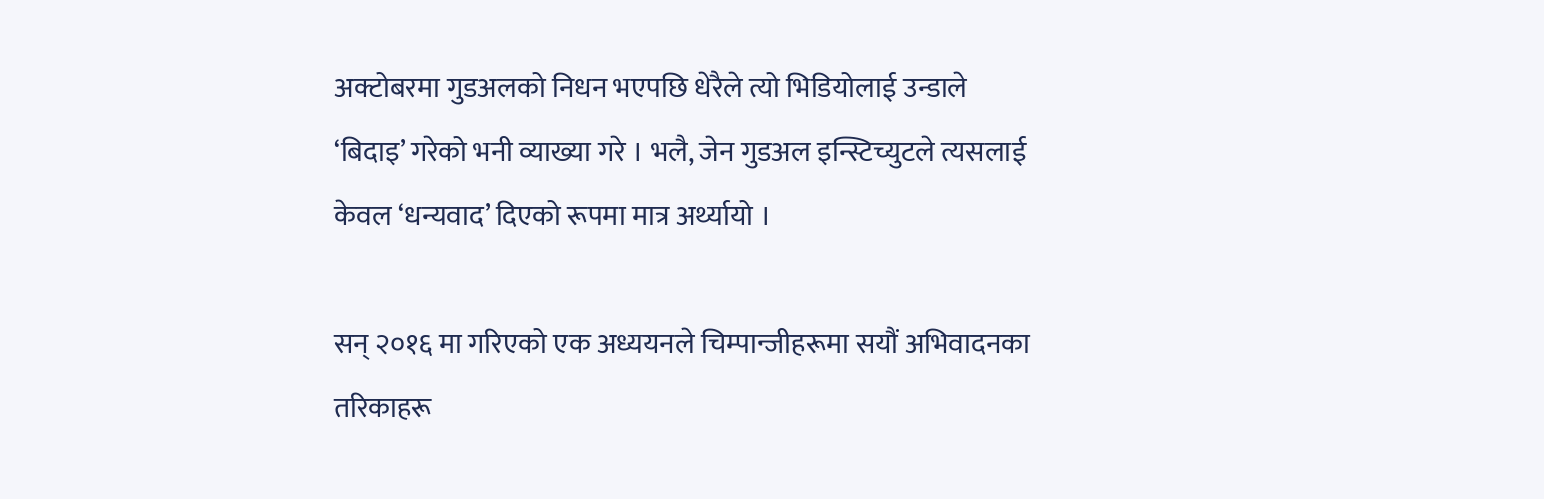अक्टोबरमा गुडअलको निधन भएपछि धेरैले त्यो भिडियोलाई उन्डाले ‘बिदाइ’ गरेको भनी व्याख्या गरे । भलै, जेन गुडअल इन्स्टिच्युटले त्यसलाई केवल ‘धन्यवाद’ दिएको रूपमा मात्र अर्थ्यायो ।

सन् २०१६ मा गरिएको एक अध्ययनले चिम्पान्जीहरूमा सयौं अभिवादनका तरिकाहरू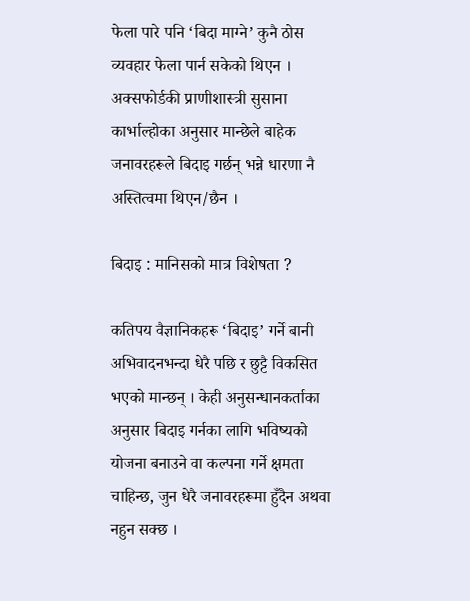फेला पारे पनि ‘बिदा माग्ने’ कुनै ठोस व्यवहार फेला पार्न सकेको थिएन । अक्सफोर्डकी प्राणीशास्त्री सुसाना कार्भाल्होका अनुसार मान्छेले बाहेक जनावरहरूले बिदाइ गर्छन् भन्ने धारणा नै अस्तित्वमा थिएन/छैन ।

बिदाइ : मानिसको मात्र विशेषता ?

कतिपय वैज्ञानिकहरू ‘बिदाइ’ गर्ने बानी अभिवादनभन्दा धेरै पछि र छुट्टै विकसित भएको मान्छन् । केही अनुसन्धानकर्ताका अनुसार बिदाइ गर्नका लागि भविष्यको योजना बनाउने वा कल्पना गर्ने क्षमता चाहिन्छ, जुन धेरै जनावरहरूमा हुँदैन अथवा नहुन सक्छ ।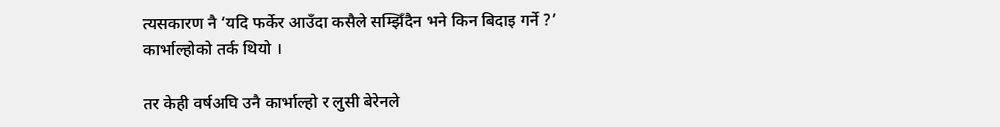त्यसकारण नै ‘यदि फर्केर आउँदा कसैले सम्झिँदैन भने किन बिदाइ गर्ने ?’ कार्भाल्होको तर्क थियो ।

तर केही वर्षअघि उनै कार्भाल्हो र लुसी बेरेनले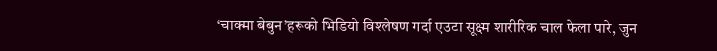‘चाक्मा बेबुन’हरूको भिडियो विश्लेषण गर्दा एउटा सूक्ष्म शारीरिक चाल फेला पारे, जुन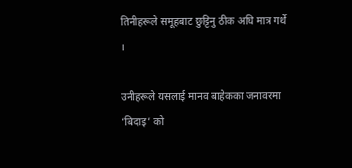तिनीहरूले समूहबाट छुट्टिनु ठीक अघि मात्र गर्थे ।

उनीहरूले यसलाई मानव बाहेकका जनावरमा ‘बिदाइ’ को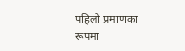पहिलो प्रमाणका रूपमा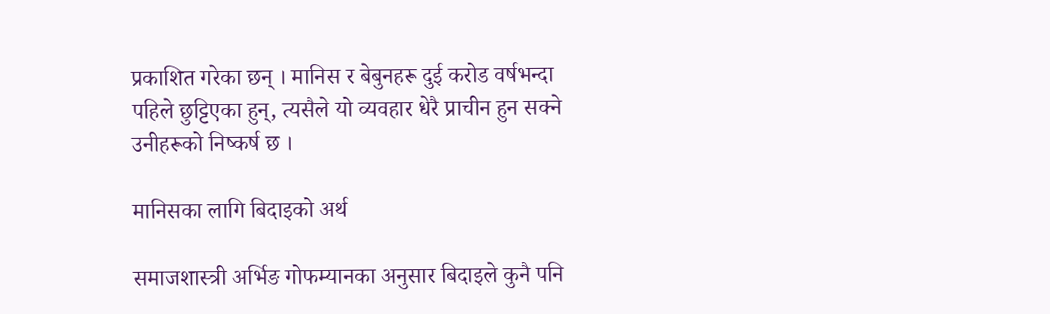प्रकाशित गरेका छन् । मानिस र बेबुनहरू दुई करोड वर्षभन्दा पहिले छुट्टिएका हुन्, त्यसैले यो व्यवहार धेरै प्राचीन हुन सक्ने उनीहरूको निष्कर्ष छ ।

मानिसका लागि बिदाइको अर्थ

समाजशास्त्री अर्भिङ गोफम्यानका अनुसार बिदाइले कुनै पनि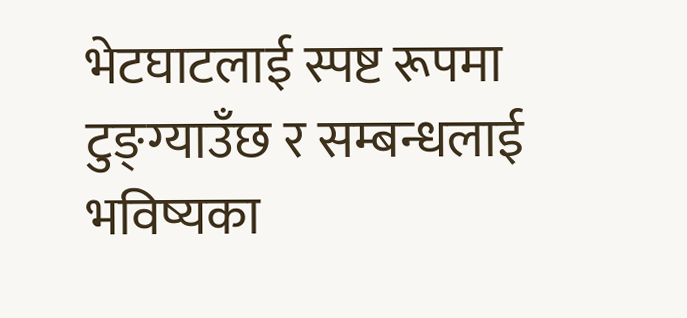भेटघाटलाई स्पष्ट रूपमा टुङ्ग्याउँछ र सम्बन्धलाई भविष्यका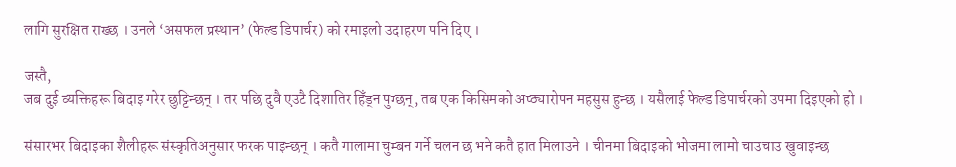लागि सुरक्षित राख्छ । उनले ‘असफल प्रस्थान’ (फेल्ड डिपार्चर) को रमाइलो उदाहरण पनि दिए ।

जस्तै,
जब दुई व्यक्तिहरू बिदाइ गरेर छुट्टिन्छन् । तर पछि दुवै एउटै दिशातिर हिँड्न पुग्छन्, तब एक किसिमको अप्ठ्यारोपन महसुस हुन्छ । यसैलाई फेल्ड डिपार्चरको उपमा दिइएको हो ।

संसारभर बिदाइका शैलीहरू संस्कृतिअनुसार फरक पाइन्छन् । कतै गालामा चुम्बन गर्ने चलन छ भने कतै हात मिलाउने । चीनमा बिदाइको भोजमा लामो चाउचाउ खुवाइन्छ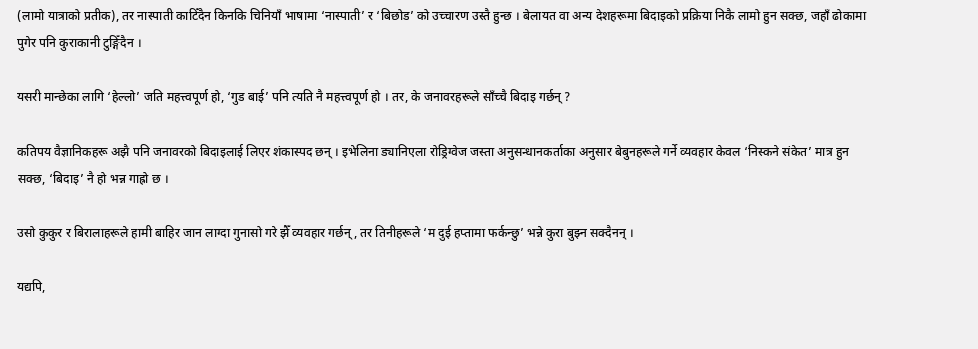(लामो यात्राको प्रतीक), तर नास्पाती काटिँदैन किनकि चिनियाँ भाषामा ‘नास्पाती’ र ‘बिछोड’ को उच्चारण उस्तै हुन्छ । बेलायत वा अन्य देशहरूमा बिदाइको प्रक्रिया निकै लामो हुन सक्छ, जहाँ ढोकामा पुगेर पनि कुराकानी टुङ्गिँदैन ।

यसरी मान्छेका लागि ‘हेल्लो’ जति महत्त्वपूर्ण हो, ‘गुड बाई’ पनि त्यति नै महत्त्वपूर्ण हो । तर, के जनावरहरूले साँच्चै बिदाइ गर्छन् ?

कतिपय वैज्ञानिकहरू अझै पनि जनावरको बिदाइलाई लिएर शंकास्पद छन् । इभेलिना ड्यानिएला रोड्रिग्वेज जस्ता अनुसन्धानकर्ताका अनुसार बेबुनहरूले गर्ने व्यवहार केवल ‘निस्कने संकेत’ मात्र हुन सक्छ, ‘बिदाइ’ नै हो भन्न गाह्रो छ ।

उसो कुकुर र बिरालाहरूले हामी बाहिर जान लाग्दा गुनासो गरे झैँ व्यवहार गर्छन्, तर तिनीहरूले ‘म दुई हप्तामा फर्कन्छु’ भन्ने कुरा बुझ्न सक्दैनन् ।

यद्यपि,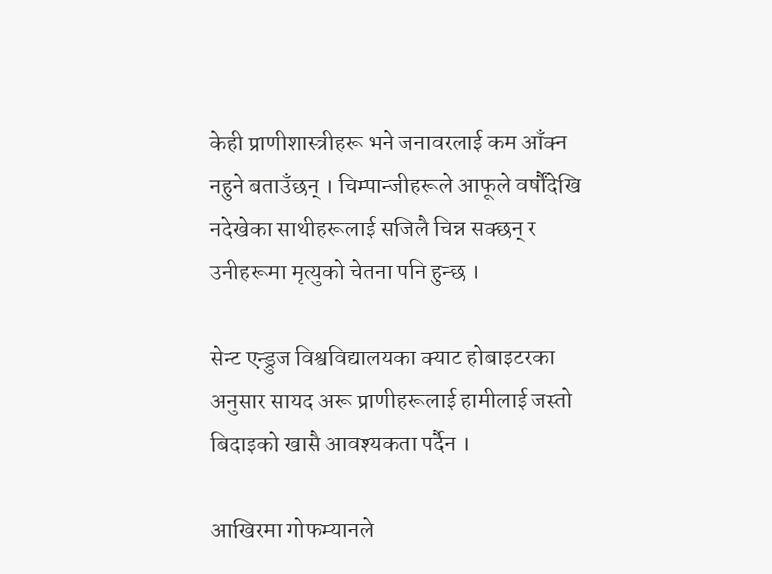केही प्राणीशास्त्रीहरू भने जनावरलाई कम आँक्न नहुने बताउँछन् । चिम्पान्जीहरूले आफूले वर्षौंदेखि नदेखेका साथीहरूलाई सजिलै चिन्न सक्छन् र उनीहरूमा मृत्युको चेतना पनि हुन्छ ।

सेन्ट एन्ड्रुज विश्वविद्यालयका क्याट होबाइटरका अनुसार सायद अरू प्राणीहरूलाई हामीलाई जस्तो बिदाइको खासै आवश्यकता पर्दैन ।

आखिरमा गोफम्यानले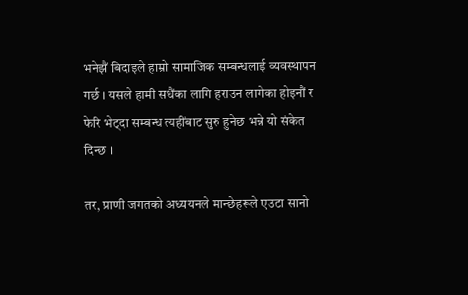भनेझैं बिदाइले हाम्रो सामाजिक सम्बन्धलाई व्यवस्थापन गर्छ । यसले हामी सधैंका लागि हराउन लागेका होइनौं र फेरि भेट्दा सम्बन्ध त्यहींबाट सुरु हुनेछ भन्ने यो संकेत दिन्छ ।

तर, प्राणी जगतको अध्ययनले मान्छेहरूले एउटा सानो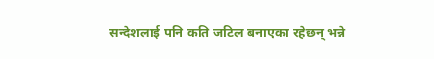सन्देशलाई पनि कति जटिल बनाएका रहेछन् भन्ने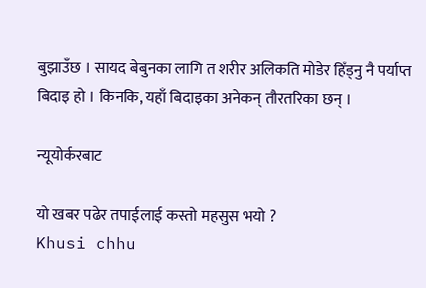बुझाउँछ । सायद बेबुनका लागि त शरीर अलिकति मोडेर हिँड्नु नै पर्याप्त बिदाइ हो । किनकि, यहाँ बिदाइका अनेकन् तौरतरिका छन् ।

न्यूयोर्करबाट

यो खबर पढेर तपाईलाई कस्तो महसुस भयो ?
Khusi chhu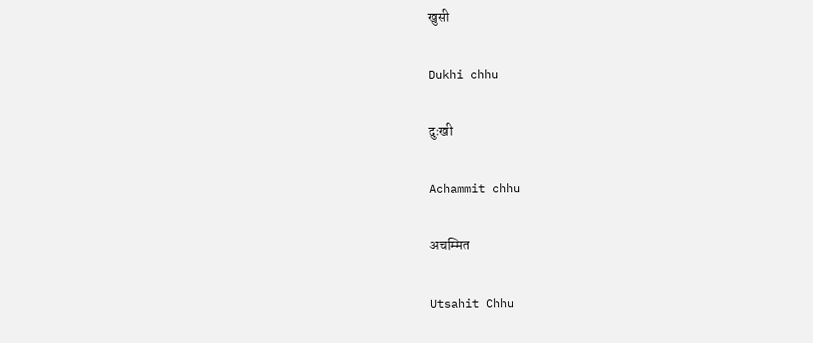खुसी

Dukhi chhu

दुःखी

Achammit chhu

अचम्मित

Utsahit Chhu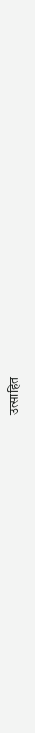उत्साहित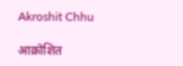Akroshit Chhu

आक्रोशित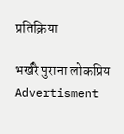प्रतिक्रिया

भर्खरै पुराना लोकप्रिय
Advertisment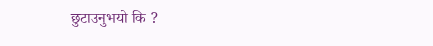छुटाउनुभयो कि ?